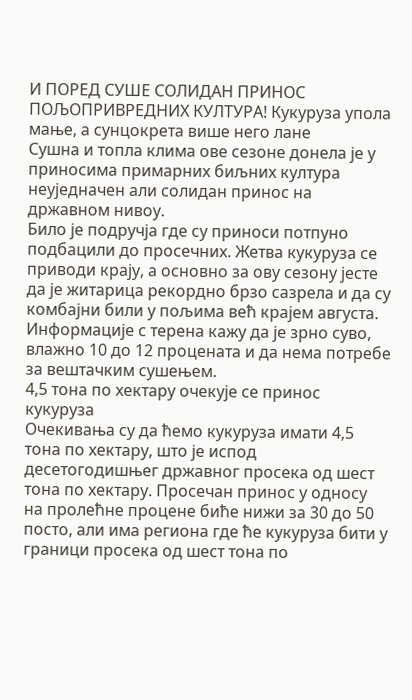И ПОРЕД СУШЕ СОЛИДАН ПРИНОС ПОЉОПРИВРЕДНИХ КУЛТУРА! Кукуруза упола мање, а сунцокрета више него лане
Сушна и топла клима ове сезоне донела је у приносима примарних биљних култура неуједначен али солидан принос на државном нивоу.
Било је подручја где су приноси потпуно подбацили до просечних. Жетва кукуруза се приводи крају, а основно за ову сезону јесте да је житарица рекордно брзо сазрела и да су комбајни били у пољима већ крајем августа. Информације с терена кажу да је зрно суво, влажно 10 до 12 процената и да нема потребе за вештачким сушењем.
4,5 тона по хектару очекује се принос кукуруза
Очекивања су да ћемо кукуруза имати 4,5 тона по хектару, што је испод десетогодишњег државног просека од шест тона по хектару. Просечан принос у односу на пролећне процене биће нижи за 30 до 50 посто, али има региона где ће кукуруза бити у граници просека од шест тона по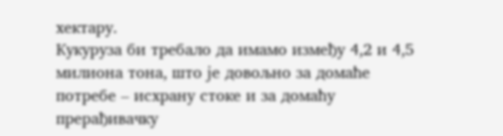хектару.
Кукуруза би требало да имамо између 4,2 и 4,5 милиона тона, што је довољно за домаће потребе – исхрану стоке и за домаћу прерађивачку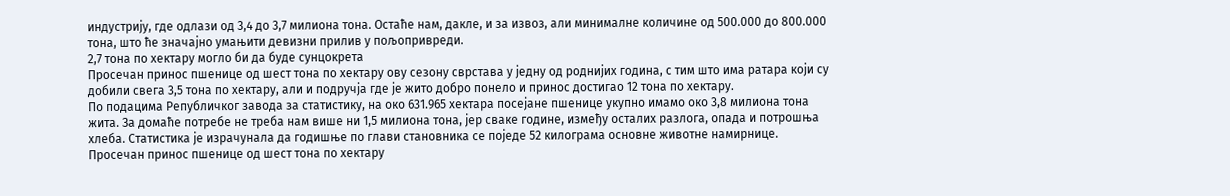индустрију, где одлази од 3,4 до 3,7 милиона тона. Остаће нам, дакле, и за извоз, али минималне количине од 500.000 до 800.000 тона, што ће значајно умањити девизни прилив у пољопривреди.
2,7 тона по хектару могло би да буде сунцокрета
Просечан принос пшенице од шест тона по хектару ову сезону сврстава у једну од роднијих година, с тим што има ратара који су добили свега 3,5 тона по хектару, али и подручја где је жито добро понело и принос достигао 12 тона по хектару.
По подацима Републичког завода за статистику, на око 631.965 хектара посејане пшенице укупно имамо око 3,8 милиона тона жита. За домаће потребе не треба нам више ни 1,5 милиона тона, јер сваке године, између осталих разлога, опада и потрошња хлеба. Статистика је израчунала да годишње по глави становника се поједе 52 килограма основне животне намирнице.
Просечан принос пшенице од шест тона по хектару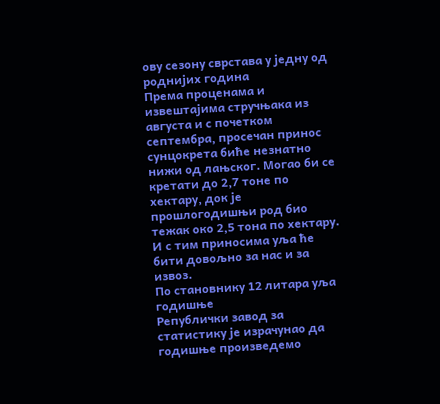ову сезону сврстава у једну од роднијих година
Према проценама и извештајима стручњака из августа и с почетком септембра, просечан принос сунцокрета биће незнатно нижи од лањског. Могао би се кретати до 2,7 тоне по хектару, док је прошлогодишњи род био тежак око 2,5 тона по хектару. И с тим приносима уља ће бити довољно за нас и за извоз.
По становнику 12 литара уља годишње
Републички завод за статистику је израчунао да годишње произведемо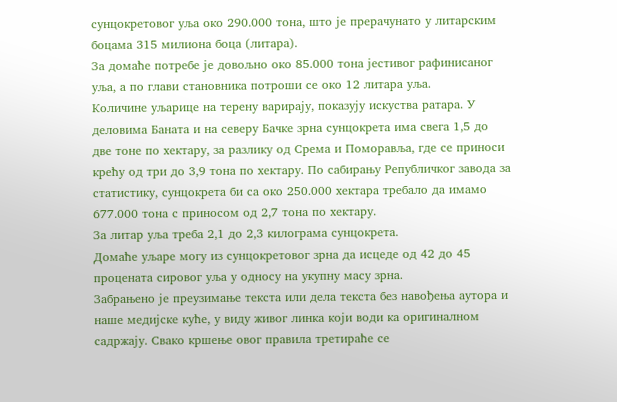сунцокретовог уља око 290.000 тона, што је прерачунато у литарским боцама 315 милиона боца (литара).
За домаће потребе је довољно око 85.000 тона јестивог рафинисаног уља, а по глави становника потроши се око 12 литара уља.
Количине уљарице на терену варирају, показују искуства ратара. У деловима Баната и на северу Бачке зрна сунцокрета има свега 1,5 до две тоне по хектару, за разлику од Срема и Поморавља, где се приноси крећу од три до 3,9 тона по хектару. По сабирању Републичког завода за статистику, сунцокрета би са око 250.000 хектара требало да имамо 677.000 тона с приносом од 2,7 тона по хектару.
За литар уља треба 2,1 до 2,3 килограма сунцокрета.
Домаће уљаре могу из сунцокретовог зрна да исцеде од 42 до 45 процената сировог уља у односу на укупну масу зрна.
Забрањено је преузимање текста или дела текста без навођења аутора и наше медијске куће, у виду живог линка који води ка оригиналном садржају. Свако кршење овог правила третираће се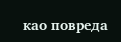као повреда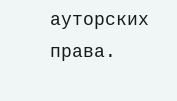ауторских права.